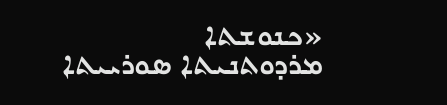«ܟܢܘܫܬܐ ܡܪܕܘܬܢܝܬܐ ܣܘܪܝܝܬܐ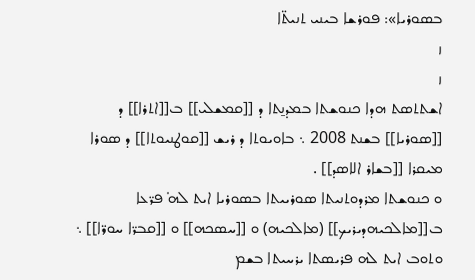ܒܣܘܪܝܐ»: ܦܘܪܫܐ ܒܝܢܝ ܬܢܝܬ̈ܐ
ܙ
ܙ
ܐܫܬܬܣܬ ܗܕܐ ܟܢܘܫܬܐ ܒܡܕܢ̱ܬܐ ܕ [[ܩܡܫܠܝ]] ܒ[[ܐܬܪܐ]] ܕ [[ܣܘܪܝܐ]] ܒܫܢܬ 2008 ܆ ܒܐܘܝܘܬܐ ܕ ܪܝܫ [[ܩܘܛܢܝܘܬܐ]] ܕ ܣܘܪܐ ܡܝܩܪܐ [[ܒܫܐܪ ܐܠܐܣܕ]] .
ܘ ܟܢܘܫܬܐ ܡܪܕܘܬܢܝܬܐ ܣܘܪܝܝܬܐ ܒܣܘܪܝܐ ܐܝܬ ܠܗ̊ ܦܪ̈ܥܐ ܒ[[ܡܐܠܟܝܗܕܝܪܝܟ]] (ܡܐܠܟܝܗ) ܘ [[ܚܣܟܗ]] ܘ [[ܩܒܪ̈ܐ ܚܘܪ̈ܐ]] ܆ ܘܬܘܒ ܐܝܬ ܠܗ ܦܪܝܣܬܐ ܝܪܚܝܬܐ ܒܫܡ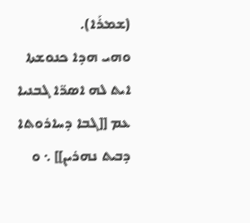(ܫܡܪܰܐ).
ܘܗܝ ܗܕܐ ܟܢܘܫܬܐ ܐܝܬ ܠܗ ܐܣܪ̈ܐ ܓܒܢܝܐ ܥܡ [[ܓܒܐ ܕܚܐܪܘܬܐ ܕܒܝܬ ܢܗܪܝܢ]] ܆ ܘ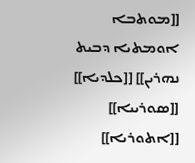[[ܡܘܬܒܐ ܐܘܡܬܝܐ ܕܒܝܬ ܢܗܪܝܢ]] [[ܟܠܕܝܐ]] [[ܣܘܪܝܝܐ]] [[ܐܬܘܪܝܐ]]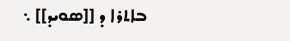ܒܐܬܪܐ ܕ [[ܣܘܝܕ]] ܆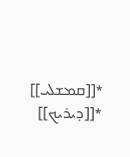*[[ܩܡܫܠܝ]]
*[[ܕܝܪܝܟ]]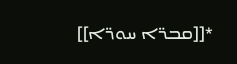*[[ܩܒܪ̈ܐ ܚܘܪ̈ܐ]]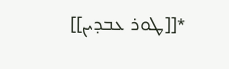*[[ܛܘܪ ܥܒܕܝܢ]]